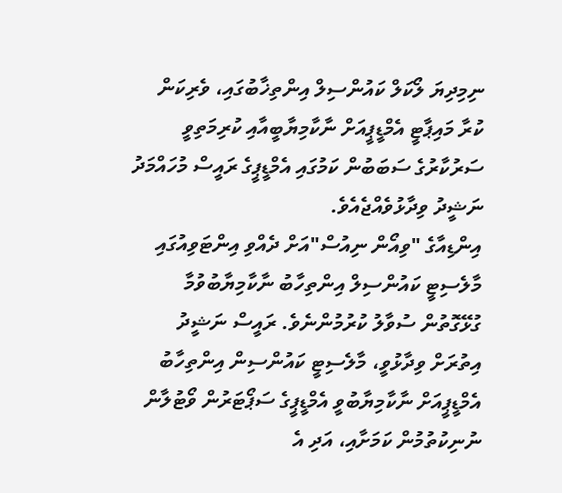ނިމިދިޔަ ލޯކަލް ކައުންސިލް އިންތިޚާބުގައި، ވެރިކަން ކުރާ މައިޕާޓީ އެމްޑީޕީއަށް ނާކާމިޔާބީއާއި ކުރިމަތިވީ ސަރުކާރުގެ ސަބަބުން ކަމުގައި އެމްޑީޕީގެ ރައީސް މުހައްމަދު ނަޝީދު ވިދާޅުވެއްޖެއެވެ.
އިންޑިއާގެ "ވިއޯން ނިއުސް"އަށް ދެއްވި އިންޓަވިއުގައި މާލެސިޓީ ކައުންސިލް އިންތިހާބު ނާކާމިޔާބުވުމާ ގުޅޭގޮތުން ސުވާލު ކުރުމުންނެވެ. ރައީސް ނަޝީދު އިތުރަށް ވިދާޅުވީ، މާލެސިޓީ ކައުންސިން އިންތިހާބު އެމްޑީޕީއަށް ނާކާމިޔާބުވީ އެމްޑީޕީގެ ސަޕޯޓަރުން ވޯޓުލާން ނުނިކުތުމުން ކަމަށާއި، އަދި އެ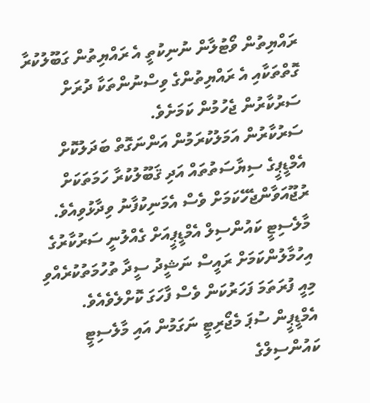ރައްޔިތުން ވޯޓުލާން ނުނިކުތީ އެ ރައްޔިތުން ގަބޫލުކުރާ ގޮތްތަކާއި އެ ރައްޔިތުންގެ ވިސްނުންތަކާ ދުރަށް ސަރުކާރުން ޖެހުމުން ކަމަށެވެ.
ސަރުކާރުން އަމަލުކުރަމުން އަންނަގޮތް ބަދަލުކޮށް އެމްޑީޕީގެ ސިޔާސަތުތައް އަދި ޤަބޫލުކުރާ ހަމަތަކަށް ރުޖޫއަވާންޖެހޭކަމަށް ވެސް އެމަނިކުފާނު ވިދާޅުވިއެވެ. މާލެސިޓީ ކައުންސިލް އެމްޑީޕީއަށް ގެއްލުނީ ސަރުކާރުގެ އިހުމާލުންކަމަށް ރައީސް ނަޝީދު ސީދާ ތުހުމަތުކުރެއްވި މިއީ ފުރަތަމަ ފަހަރުކަން ވެސް ފާހަގަ ކޮށްލެވެއެވެ. އެމްޑީޕީން ސުޕަ މެޖޯރިޓީ ނަގަމުން އައި މާލެސިޓީ ކައުންސިލްގެ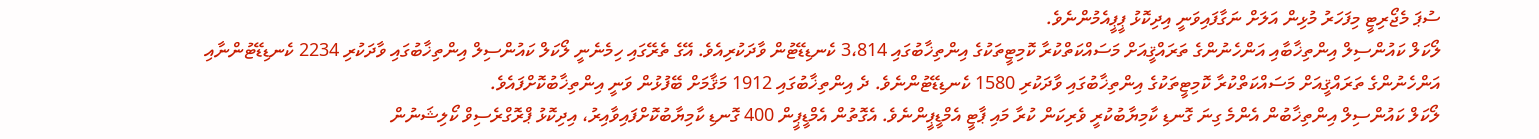ސުޕަ މެޖޯރިޓީ މިފަހަރު މުޅިން އަލަށް ނަގާފައިވަނީ އިދިކޮޅު ޕީޕީއެމުންނެވެ.
ލޯކަލް ކައުންސިލް އިންތިޚާބާއި އަންހެނުންގެ ތަރައްޤީއަށް މަސައްކަތްކުރާ ކޮމިޓީތަކުގެ އިންތިޚާބުގައި 3،814 ކެނޑިޑޭޓުން ވާދަކުރިއެވެ. އޭގެ ތެރޭގައި ހިމެނެނީ ލޯކަލް ކައުންސިލް އިންތިޚާބުގައި ވާދަކުރި 2234 ކެނޑިޑޭޓުންނާއި އަންހެނުންގެ ތަރައްޤީއަށް މަސައްކަތްކުރާ ކޮމިޓީތަކުގެ އިންތިޚާބުގައި ވާދަކުރި 1580 ކެނޑިޑޭޓުންނެވެ. ދެ އިންތިޚާބުގައި 1912 މަޤާމަށް ބޭފުޅުން ވަނީ އިންތިޚާބުކޮށްފައެވެ.
ލޯކަލް ކައުންސިލް އިންތިޚާބުން އެންމެ ގިނަ ގޮނޑި ކާމިޔާބުކުރީ ވެރިކަން ކުރާ މައި ޕާޓީ އެމްޑީޕީންނެވެ. އެގޮތުން އެމްޑީޕީން 400 ގޮނޑި ކާމިޔާބުކޮށްފައިވާއިރު، އިދިކޮޅު ޕްރޮގްރެސިވް ކޯލިޝަނުން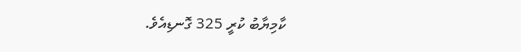ކާމިޔާބު ކުރީ 325 ގޮނޑިއެވެ.